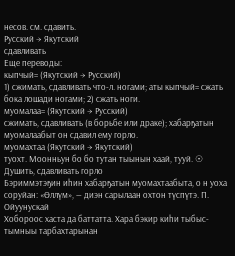несов. см. сдавить.
Русский → Якутский
сдавливать
Еще переводы:
кыпчый= (Якутский → Русский)
1) сжимать, сдавливать что-л. ногами; аты кыпчый= сжать бока лошади ногами; 2) сжать ноги.
муомалаа= (Якутский → Русский)
сжимать, сдавливать (в борьбе или драке); хабарҕатын муомалаабыт он сдавил ему горло.
муомахтаа (Якутский → Якутский)
туохт. Моонньун бо бо тутан тыынын хаай, тууй. ☉ Душить, сдавливать горло
Бэриммэтэҕин иһин хабарҕатын муомахтаабыта, о н уоха соруйан: «Өллүм», — диэн сарылаан охтон түспүтэ. П. Ойуунускай
Хобороос хаста да баттатта. Хара бэкир киһи тыбыс-тымныы тарбахтарынан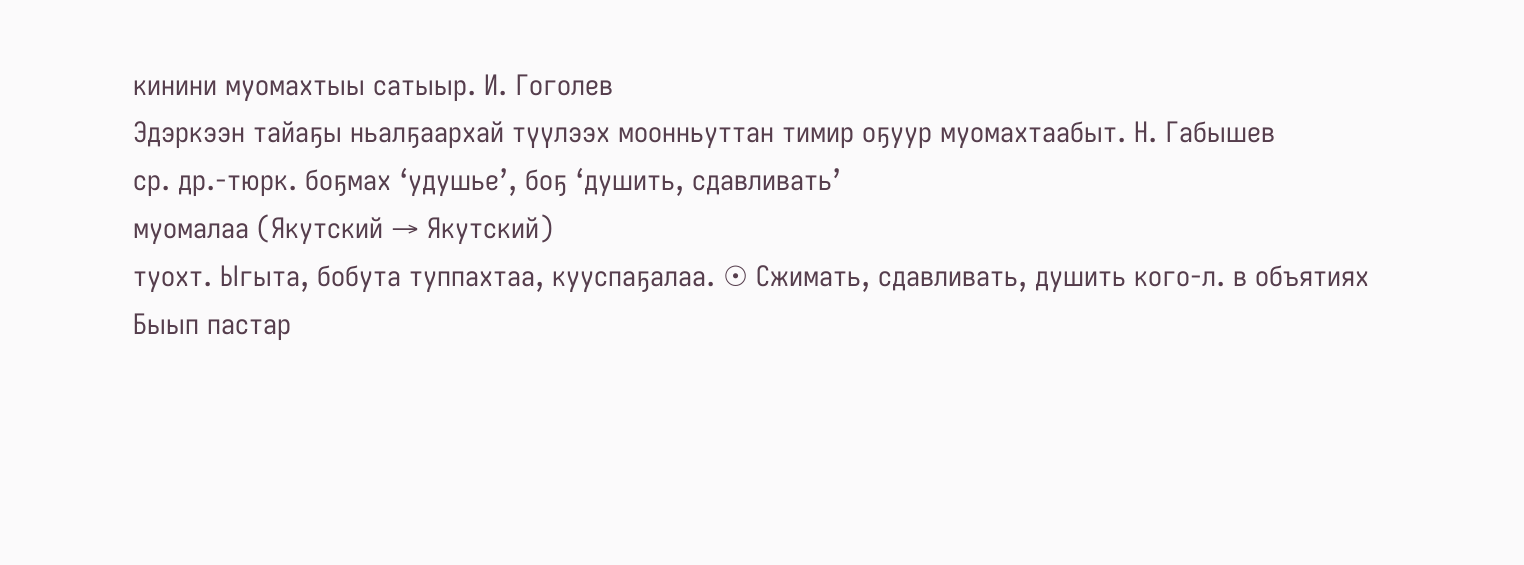кинини муомахтыы сатыыр. И. Гоголев
Эдэркээн тайаҕы ньалҕаархай түүлээх моонньуттан тимир оҕуур муомахтаабыт. Н. Габышев
ср. др.-тюрк. боҕмах ‘удушье’, боҕ ‘душить, сдавливать’
муомалаа (Якутский → Якутский)
туохт. Ыгыта, бобута туппахтаа, кууспаҕалаа. ☉ Сжимать, сдавливать, душить кого-л. в объятиях
Быып пастар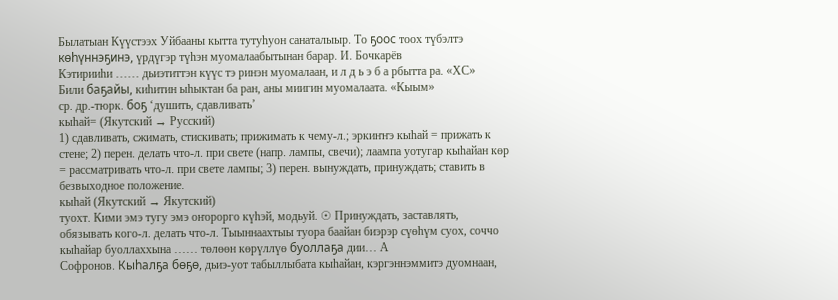Былатыан Күүстээх Уйбааны кытта тутуһуон санаталыыр. То ҕоос тоох түбэлтэ көһүннэҕинэ, үрдүгэр түһэн муомалаабытынан барар. И. Бочкарёв
Кэтирииһи …… дьиэтиттэн күүс тэ ринэн муомалаан, и л д ь э б а рбытта ра. «ХС»
Били баҕайы, киһитин ыһыктан ба ран, аны миигин муомалаата. «Кыым»
ср. др.-тюрк. боҕ ‘душить, сдавливать’
кыһай= (Якутский → Русский)
1) сдавливать, сжимать, стискивать; прижимать к чему-л.; эркиҥҥэ кыһай = прижать к стене; 2) перен. делать что-л. при свете (напр. лампы, свечи); лаампа уотугар кыһайан көр = рассматривать что-л. при свете лампы; 3) перен. вынуждать, принуждать; ставить в безвыходное положение.
кыһай (Якутский → Якутский)
туохт. Кими эмэ тугу эмэ оҥорорго күһэй, модьуй. ☉ Принуждать, заставлять, обязывать кого-л. делать что-л. Тыыннаахтыы туора баайан биэрэр сүөһүм суох, соччо кыһайар буоллаххына …… төлөөн көрүллүө буоллаҕа дии… А
Софронов. Кыһалҕа бөҕө, дьиэ-уот табыллыбата кыһайан, кэргэннэммитэ дуомнаан,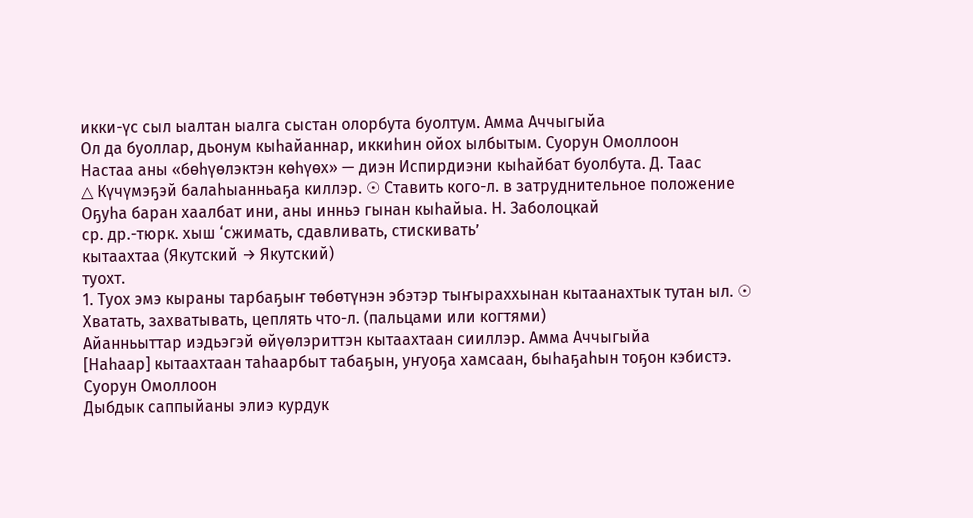икки-үс сыл ыалтан ыалга сыстан олорбута буолтум. Амма Аччыгыйа
Ол да буоллар, дьонум кыһайаннар, иккиһин ойох ылбытым. Суорун Омоллоон
Настаа аны «бөһүөлэктэн көһүөх» — диэн Испирдиэни кыһайбат буолбута. Д. Таас
△ Күчүмэҕэй балаһыанньаҕа киллэр. ☉ Ставить кого-л. в затруднительное положение
Оҕуһа баран хаалбат ини, аны инньэ гынан кыһайыа. Н. Заболоцкай
ср. др.-тюрк. хыш ‘сжимать, сдавливать, стискивать’
кытаахтаа (Якутский → Якутский)
туохт.
1. Туох эмэ кыраны тарбаҕыҥ төбөтүнэн эбэтэр тыҥыраххынан кытаанахтык тутан ыл. ☉ Хватать, захватывать, цеплять что-л. (пальцами или когтями)
Айанньыттар иэдьэгэй өйүөлэриттэн кытаахтаан сииллэр. Амма Аччыгыйа
[Наһаар] кытаахтаан таһаарбыт табаҕын, уҥуоҕа хамсаан, быһаҕаһын тоҕон кэбистэ. Суорун Омоллоон
Дыбдык саппыйаны элиэ курдук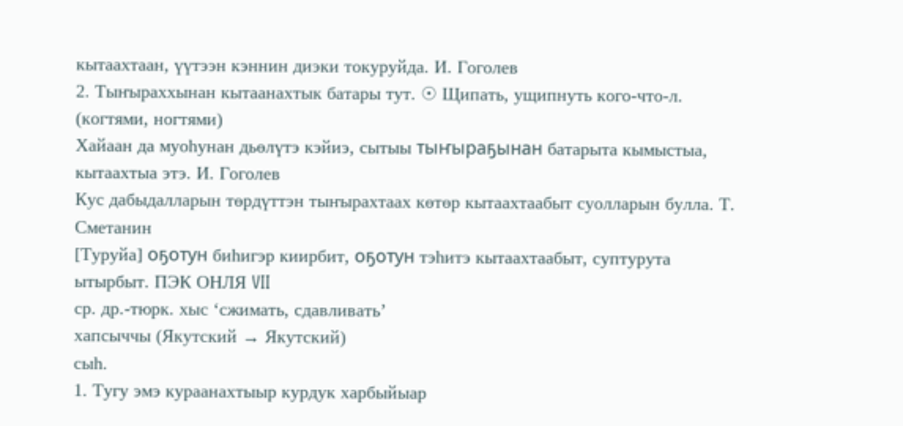кытаахтаан, үүтээн кэннин диэки токуруйда. И. Гоголев
2. Тыҥыраххынан кытаанахтык батары тут. ☉ Щипать, ущипнуть кого-что-л. (когтями, ногтями)
Хайаан да муоһунан дьөлүтэ кэйиэ, сытыы тыҥыраҕынан батарыта кымыстыа, кытаахтыа этэ. И. Гоголев
Кус дабыдалларын төрдүттэн тыҥырахтаах көтөр кытаахтаабыт суолларын булла. Т. Сметанин
[Туруйа] оҕотун биһигэр киирбит, оҕотун тэһитэ кытаахтаабыт, суптурута ытырбыт. ПЭК ОНЛЯ VII
ср. др.-тюрк. хыс ‘сжимать, сдавливать’
хапсыччы (Якутский → Якутский)
сыһ.
1. Тугу эмэ кураанахтыыр курдук харбыйыар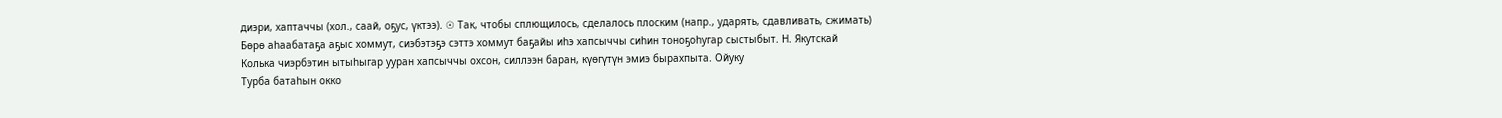диэри, хаптаччы (хол., саай, оҕус, үктээ). ☉ Так, чтобы сплющилось, сделалось плоским (напр., ударять, сдавливать, сжимать)
Бөрө аһаабатаҕа аҕыс хоммут, сиэбэтэҕэ сэттэ хоммут баҕайы иһэ хапсыччы сиһин тоноҕоһугар сыстыбыт. Н. Якутскай
Колька чиэрбэтин ытыһыгар ууран хапсыччы охсон, силлээн баран, күөгүтүн эмиэ бырахпыта. Ойуку
Турба батаһын окко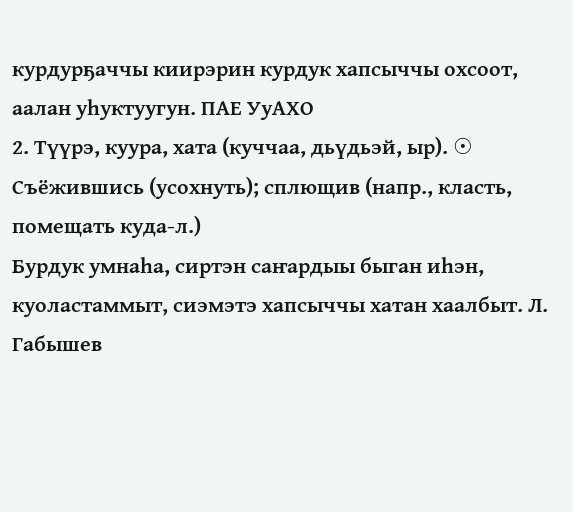курдурҕаччы киирэрин курдук хапсыччы охсоот, аалан уһуктуугун. ПАЕ УуАХО
2. Түүрэ, куура, хата (куччаа, дьүдьэй, ыр). ☉ Съёжившись (усохнуть); сплющив (напр., класть, помещать куда-л.)
Бурдук умнаһа, сиртэн саҥардыы быган иһэн, куоластаммыт, сиэмэтэ хапсыччы хатан хаалбыт. Л. Габышев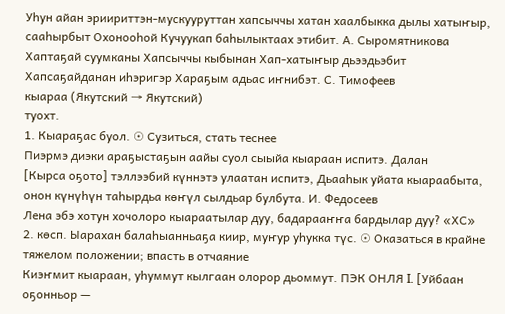Уһун айан эриириттэн-мускууруттан хапсыччы хатан хаалбыкка дылы хатыҥыр, сааһырбыт Охонооһой Кучуукап баһылыктаах этибит. А. Сыромятникова
Хаптаҕай суумканы Хапсыччы кыбынан Хап-хатыҥыр дьээдьэбит Хапсаҕайданан иһэригэр Хараҕым адьас иҥнибэт. С. Тимофеев
кыараа (Якутский → Якутский)
туохт.
1. Кыараҕас буол. ☉ Сузиться, стать теснее
Пиэрмэ диэки араҕыстаҕын аайы суол сыыйа кыараан испитэ. Далан
[Кырса оҕото] тэллээбий күннэтэ улаатан испитэ, Дьааһык уйата кыараабыта, онон күнүһүн таһырдьа көҥүл сылдьар булбута. И. Федосеев
Лена эбэ хотун хочолоро кыараатылар дуу, бадарааҥҥа бардылар дуу? «ХС»
2. көсп. Ыарахан балаһыанньаҕа киир, муҥур уһукка түс. ☉ Оказаться в крайне тяжелом положении; впасть в отчаяние
Киэҥмит кыараан, уһуммут кылгаан олорор дьоммут. ПЭК ОНЛЯ I. [Уйбаан оҕонньор —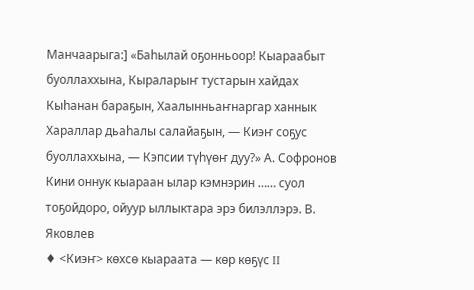Манчаарыга:] «Баһылай оҕонньоор! Кыараабыт буоллаххына, Кыраларыҥ тустарын хайдах Кыһанан бараҕын, Хаалынньаҥнаргар ханнык Хараллар дьаһалы салайаҕын, — Киэҥ соҕус буоллаххына, — Кэпсии түһүөҥ дуу?» А. Софронов
Кини оннук кыараан ылар кэмнэрин …… суол тоҕойдоро, ойуур ыллыктара эрэ билэллэрэ. В. Яковлев
♦ <Киэҥ> көхсө кыараата — көр көҕүс II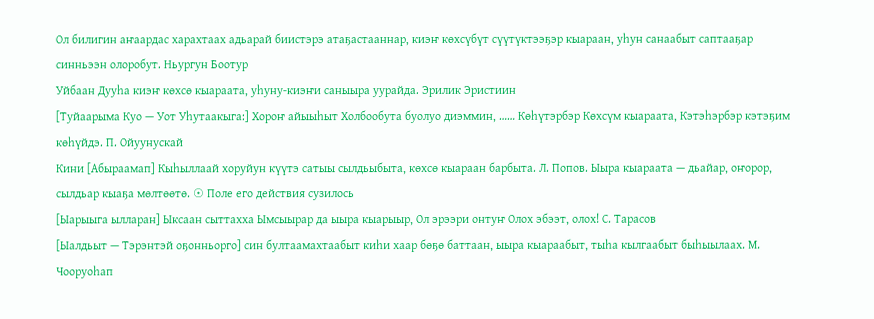Ол билигин аҥаардас харахтаах адьарай биистэрэ атаҕастааннар, киэҥ көхсүбүт сүүтүктээҕэр кыараан, уһун санаабыт саптааҕар синньээн олоробут. Ньургун Боотур
Уйбаан Дууһа киэҥ көхсө кыараата, уһуну-киэҥи саныыра уурайда. Эрилик Эристиин
[Туйаарыма Куо — Уот Уһутаакыга:] Хороҥ айыыһыт Холбообута буолуо диэммин, …… Көһүтэрбэр Көхсүм кыараата, Кэтэһэрбэр кэтэҕим көһүйдэ. П. Ойуунускай
Кини [Абыраамап] Кыһыллаай хоруйун күүтэ сатыы сылдьыбыта, көхсө кыараан барбыта. Л. Попов. Ыыра кыараата — дьайар, оҥорор, сылдьар кыаҕа мөлтөөтө. ☉ Поле его действия сузилось
[Ыарыыга ылларан] Ыксаан сыттахха Ымсыырар да ыыра кыарыыр, Ол эрээри онтуҥ Олох эбээт, олох! С. Тарасов
[Ыалдьыт — Тэрэнтэй оҕонньорго] син бултаамахтаабыт киһи хаар бөҕө баттаан, ыыра кыараабыт, тыһа кылгаабыт быһыылаах. М. Чооруоһап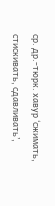ср. др.-тюрк. хавур ‘сжимать, стискивать, сдавливать’,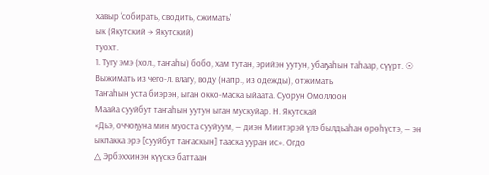хавыр ‘собирать, сводить, сжимать’
ык (Якутский → Якутский)
туохт.
1. Тугу эмэ (хол., таҥаһы) бобо, хам тутан, эрийэн уутун, убаҕаһын таһаар, сүүрт. ☉ Выжимать из чего-л. влагу, воду (напр., из одежды), отжимать
Таҥаһын уста биэрэн, ыган окко-маска ыйаата. Суорун Омоллоон
Маайа сууйбут таҥаһын уутун ыган мускуйар. Н. Якутскай
«Дьэ, оччоҕуна мин муоста сууйуум, — диэн Миитэрэй үлэ былдьаһан өрөһүстэ, — эн ыкпакка эрэ [сууйбут таҥаскын] тааска ууран ис». Огдо
△ Эрбэххинэн күүскэ баттаан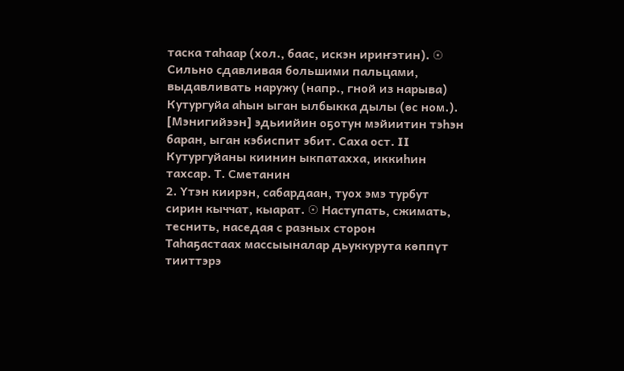таска таһаар (хол., баас, искэн ириҥэтин). ☉ Сильно сдавливая большими пальцами, выдавливать наружу (напр., гной из нарыва)
Кутургуйа аһын ыган ылбыкка дылы (өс ном.). [Мэнигийээн] эдьиийин оҕотун мэйиитин тэһэн баран, ыган кэбиспит эбит. Саха ост. II
Кутургуйаны киинин ыкпатахха, иккиһин тахсар. Т. Сметанин
2. Үтэн киирэн, сабардаан, туох эмэ турбут сирин кыччат, кыарат. ☉ Наступать, сжимать, теснить, наседая с разных сторон
Таһаҕастаах массыыналар дьуккурута көппүт тииттэрэ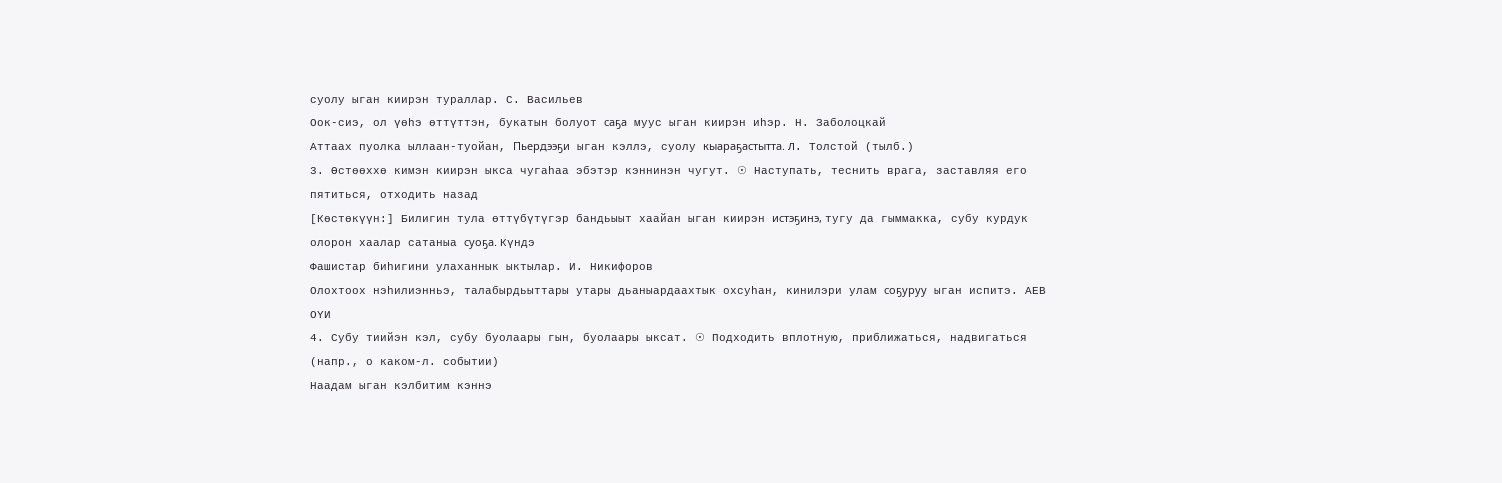суолу ыган киирэн тураллар. С. Васильев
Оок-сиэ, ол үөһэ өттүттэн, букатын болуот саҕа муус ыган киирэн иһэр. Н. Заболоцкай
Аттаах пуолка ыллаан-туойан, Пьердээҕи ыган кэллэ, суолу кыараҕастытта. Л. Толстой (тылб.)
3. Өстөөххө кимэн киирэн ыкса чугаһаа эбэтэр кэннинэн чугут. ☉ Наступать, теснить врага, заставляя его пятиться, отходить назад
[Көстөкүүн:] Билигин тула өттүбүтүгэр бандьыыт хаайан ыган киирэн истэҕинэ, тугу да гыммакка, субу курдук олорон хаалар сатаныа суоҕа. Күндэ
Фашистар биһигини улаханнык ыктылар. И. Никифоров
Олохтоох нэһилиэнньэ, талабырдьыттары утары дьаныардаахтык охсуһан, кинилэри улам соҕуруу ыган испитэ. АЕВ ОҮИ
4. Субу тиийэн кэл, субу буолаары гын, буолаары ыксат. ☉ Подходить вплотную, приближаться, надвигаться (напр., о каком-л. событии)
Наадам ыган кэлбитим кэннэ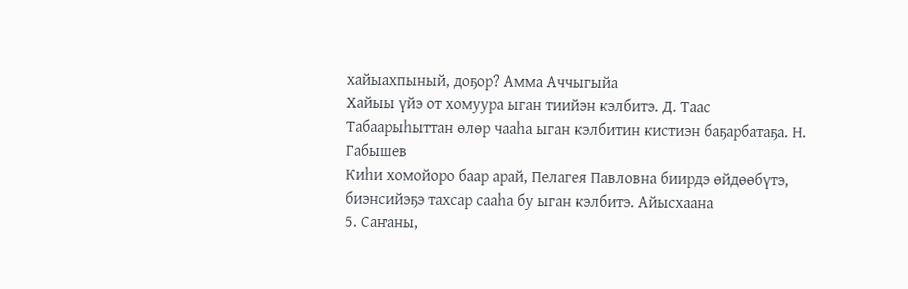хайыахпыный, доҕор? Амма Аччыгыйа
Хайыы үйэ от хомуура ыган тиийэн кэлбитэ. Д. Таас
Табаарыһыттан өлөр чааһа ыган кэлбитин кистиэн баҕарбатаҕа. Н. Габышев
Киһи хомойоро баар арай, Пелагея Павловна биирдэ өйдөөбүтэ, биэнсийэҕэ тахсар сааһа бу ыган кэлбитэ. Айысхаана
5. Саҥаны,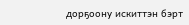дорҕоону искиттэн бэрт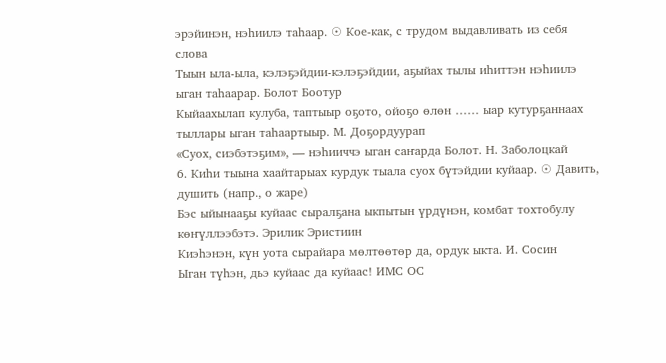эрэйинэн, нэһиилэ таһаар. ☉ Кое-как, с трудом выдавливать из себя слова
Тыын ыла-ыла, кэлэҕэйдии-кэлэҕэйдии, аҕыйах тылы иһиттэн нэһиилэ ыган таһаарар. Болот Боотур
Кыйаахылап кулуба, таптыыр оҕото, ойоҕо өлөн …… ыар кутурҕаннаах тыллары ыган таһаартыыр. М. Доҕордуурап
«Суох, сиэбэтэҕим», — нэһииччэ ыган саҥарда Болот. Н. Заболоцкай
6. Киһи тыына хаайтарыах курдук тыала суох бүтэйдии куйаар. ☉ Давить, душить (напр., о жаре)
Бэс ыйынааҕы куйаас сыралҕана ыкпытын үрдүнэн, комбат тохтобулу көҥүллээбэтэ. Эрилик Эристиин
Киэһэнэн, күн уота сырайара мөлтөөтөр да, ордук ыкта. И. Сосин
Ыган түһэн, дьэ куйаас да куйаас! ИМС ОС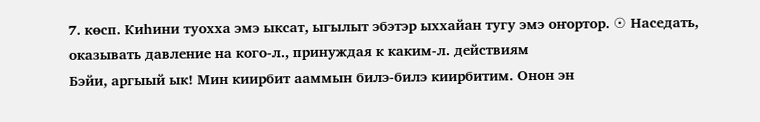7. көсп. Киһини туохха эмэ ыксат, ыгылыт эбэтэр ыххайан тугу эмэ оҥортор. ☉ Наседать, оказывать давление на кого-л., принуждая к каким-л. действиям
Бэйи, аргыый ык! Мин киирбит ааммын билэ-билэ киирбитим. Онон эн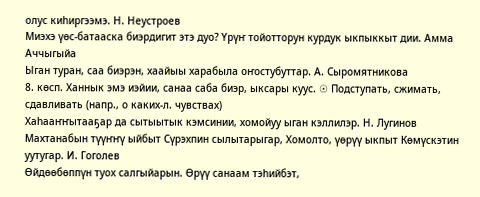олус киһиргээмэ. Н. Неустроев
Миэхэ үөс-батааска биэрдигит этэ дуо? Үрүҥ тойотторун курдук ыкпыккыт дии. Амма Аччыгыйа
Ыган туран, саа биэрэн, хаайыы харабыла оҥостубуттар. А. Сыромятникова
8. көсп. Ханнык эмэ иэйии, санаа саба биэр, ыксары куус. ☉ Подступать, сжимать, сдавливать (напр., о каких-л. чувствах)
Хаһааҥҥытааҕар да сытыытык кэмсинии, хомойуу ыган кэллилэр. Н. Лугинов
Махтанабын түүҥҥү ыйбыт Сүрэхпин сылытарыгар, Хомолто, үөрүү ыкпыт Көмүскэтин уутугар. И. Гоголев
Өйдөөбөппүн туох салгыйарын. Өрүү санаам тэһийбэт,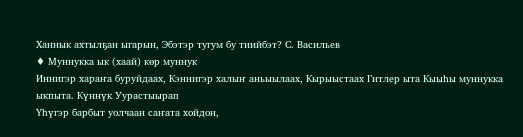Ханнык ахтылҕан ыгарын, Эбэтэр тугум бу тиийбэт? С. Васильев
♦ Муннукка ык (хаай) көр муннук
Иннигэр хараҥа буруйдаах, Кэннигэр халыҥ аньыылаах, Кырыыстаах Гитлер ыта Кыыһы муннукка ыкпыта. Күннүк Уурастыырап
Үһүгэр барбыт уолчаан саҥата хойдон,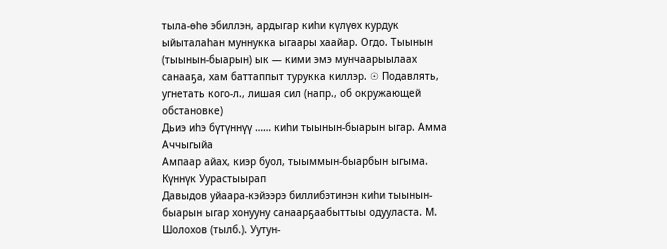тыла-өһө эбиллэн, ардыгар киһи күлүөх курдук ыйыталаһан муннукка ыгаары хаайар. Огдо. Тыынын (тыынын-быарын) ык — кими эмэ мунчаарыылаах санааҕа, хам баттаппыт турукка киллэр. ☉ Подавлять, угнетать кого-л., лишая сил (напр., об окружающей обстановке)
Дьиэ иһэ бүтүннүү …… киһи тыынын-быарын ыгар. Амма Аччыгыйа
Ампаар айах, киэр буол, тыыммын-быарбын ыгыма. Күннүк Уурастыырап
Давыдов уйаара-кэйээрэ биллибэтинэн киһи тыынын-быарын ыгар хонууну санаарҕаабыттыы одууласта. М. Шолохов (тылб.). Уутун-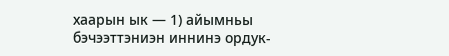хаарын ык — 1) айымньы бэчээттэниэн иннинэ ордук-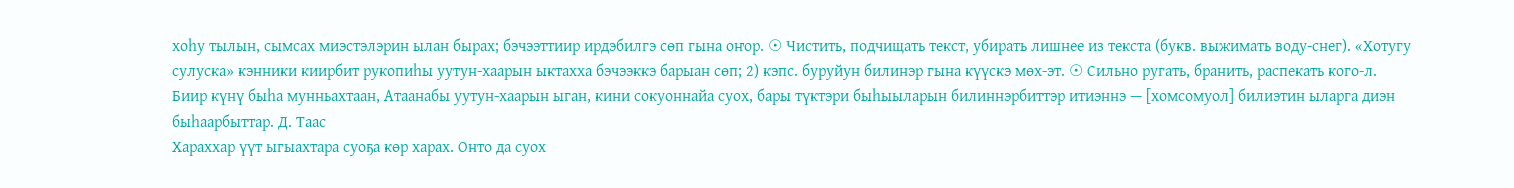хоһу тылын, сымсах миэстэлэрин ылан бырах; бэчээттиир ирдэбилгэ сөп гына оҥор. ☉ Чистить, подчищать текст, убирать лишнее из текста (букв. выжимать воду-снег). «Хотугу сулуска» кэнники киирбит рукопиһы уутун-хаарын ыктахха бэчээккэ барыан сөп; 2) кэпс. буруйун билинэр гына күүскэ мөх-эт. ☉ Сильно ругать, бранить, распекать кого-л.
Биир күнү быһа мунньахтаан, Атаанабы уутун-хаарын ыган, кини сокуоннайа суох, бары түктэри быһыыларын билиннэрбиттэр итиэннэ — [хомсомуол] билиэтин ыларга диэн быһаарбыттар. Д. Таас
Хараххар үүт ыгыахтара суоҕа көр харах. Онто да суох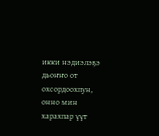икки нэдиэлэҕэ дьоҥҥо от охсордоохпун, онно мин харахпар үүт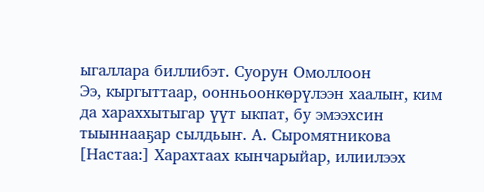ыгаллара биллибэт. Суорун Омоллоон
Ээ, кыргыттаар, оонньоонкөрүлээн хаалыҥ, ким да хараххытыгар үүт ыкпат, бу эмээхсин тыыннааҕар сылдьыҥ. А. Сыромятникова
[Настаа:] Харахтаах кынчарыйар, илиилээх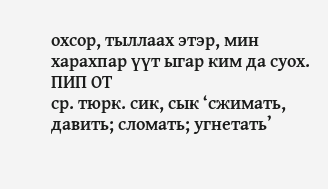охсор, тыллаах этэр, мин харахпар үүт ыгар ким да суох. ПИП ОТ
ср. тюрк. сик, сык ‘сжимать, давить; сломать; угнетать’